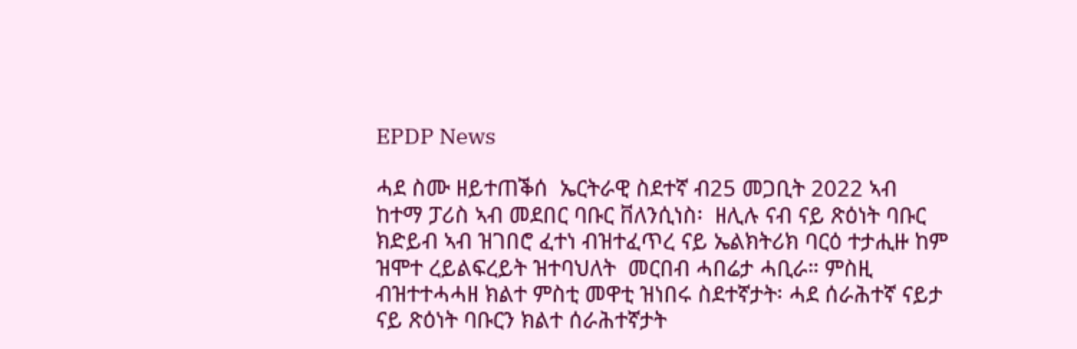EPDP News

ሓደ ስሙ ዘይተጠቕሰ  ኤርትራዊ ስደተኛ ብ25 መጋቢት 2022 ኣብ ከተማ ፓሪስ ኣብ መደበር ባቡር ቨለንሲነስ፡  ዘሊሉ ናብ ናይ ጽዕነት ባቡር ክድይብ ኣብ ዝገበሮ ፈተነ ብዝተፈጥረ ናይ ኤልክትሪክ ባርዕ ተታሒዙ ከም ዝሞተ ረይልፍረይት ዝተባህለት  መርበብ ሓበሬታ ሓቢራ። ምስዚ ብዝተተሓሓዘ ክልተ ምስቲ መዋቲ ዝነበሩ ስደተኛታት፡ ሓደ ሰራሕተኛ ናይታ ናይ ጽዕነት ባቡርን ክልተ ሰራሕተኛታት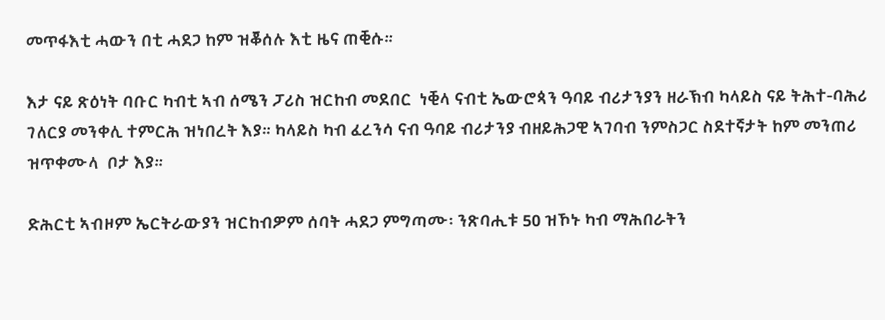መጥፋእቲ ሓውን በቲ ሓደጋ ከም ዝቖሰሉ እቲ ዜና ጠቒሱ።

እታ ናይ ጽዕነት ባቡር ካብቲ ኣብ ሰሜን ፓሪስ ዝርከብ መደበር  ነቒላ ናብቲ ኤውሮጳን ዓባይ ብሪታንያን ዘራኽብ ካላይስ ናይ ትሕተ-ባሕሪ ገለርያ መንቀሊ ተምርሕ ዝነበረት እያ። ካላይስ ካብ ፈረንሳ ናብ ዓባይ ብሪታንያ ብዘይሕጋዊ ኣገባብ ንምስጋር ስደተኛታት ከም መንጠሪ ዝጥቀሙላ  ቦታ እያ።

ድሕርቲ ኣብዞም ኤርትራውያን ዝርከብዎም ሰባት ሓደጋ ምግጣሙ፡ ንጽባሒቱ 50 ዝኾኑ ካብ ማሕበራትን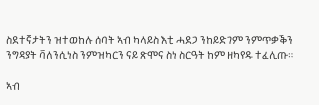ስደተኛታትን ዝተወከሉ ሰባት ኣብ ካላይስ እቲ ሓደጋ ንከይድገም ንምጥቃቕን  ንግዳያት ቫለንሲነስ ንምዝካርን ናይ ጽሞና ስነ ስርዓት ከም ዘካየዱ ተፈሊጡ።

ኣብ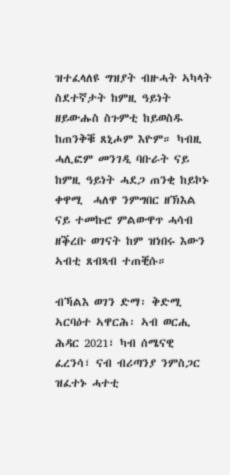ዝተፈላለዩ ግዝያት ብዙሓት ኣካላት ስደተኛታት ከምዚ ዓይነት ዘይውሑስ ስጉምቲ ከይወስዱ ከጠንቅቑ ጸኒሖም እዮም። ካብዚ ሓሊፎም መንገዲ ባቡራት ናይ ከምዚ ዓይነት ሓደጋ ጠንቂ ከይኮኑ ቀዋሚ  ሓለዋ ንምግበር ዘኽእል ናይ ተመኩሮ ምልውዋጥ ሓሳብ ዘቕረቡ ወገናት ከም ዝነበሩ እውን ኣብቲ ጸብጻብ ተጠቒሱ።

ብኻልእ ወገን ድማ፡ ቅድሚ ኣርባዕተ ኣዋርሕ፡ ኣብ ወርሒ ሕዳር 2021፣ ካብ ሰሜናዊ ፈረንሳ፣ ናብ ብሪጣንያ ንምስጋር ዝፈተኑ ሓተቲ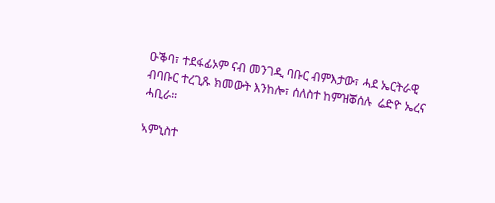ዑቕባ፣ ተደፋፊኦም ናብ መንገዲ ባቡር ብምእታው፣ ሓደ ኤርትራዊ ብባቡር ተረጊጹ ክመውት እንከሎ፣ ሰለስተ ከምዝቖሰሉ  ሬድዮ ኤረና ሓቢራ።

ኣምኒስተ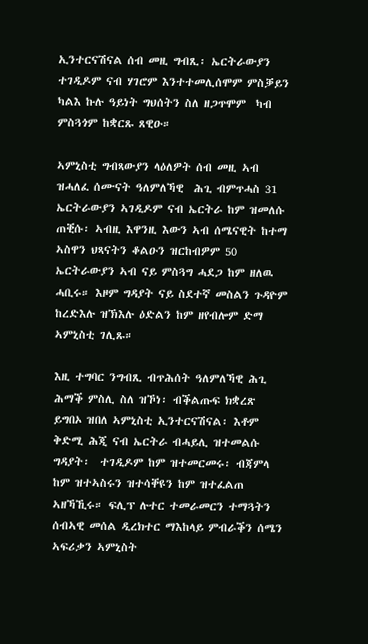ኢንተርናሽናል ሰብ መዚ ግብጺ፡ ኤርትራውያን ተገዲዶም ናብ ሃገሮም እንተተመሊሰሞም ምስቓይን ካልእ ኩሉ ዓይነት ግህሰትን ስለ ዘጋጥሞም  ካብ ምስጓጎም ከቋርጹ ጸዊዑ።

ኣምኒስቲ ግብጻውያን ላዕለዎት ሰብ መዚ ኣብ ዝሓለፈ ሰሙናት ዓለምለኻዊ  ሕጊ ብምጥሓስ 31 ኤርትራውያን ኣገዲዶም ናብ ኤርትራ ከም ዝመለሱ ጠቒሱ፡ ኣብዚ እዋንዚ እውን ኣብ ሰሜናዊት ከተማ ኣስዋን ህጻናትን ቆልዑን ዝርከብዎም 50 ኤርትራውያን ኣብ ናይ ምስጓግ ሓደጋ ከም ዘለዉ ሓቢሩ። እዞም ግዳያት ናይ ስደተኛ መስልን ጉዳዮም ከረድእሉ ዝኽእሉ ዕድልን ከም ዘየብሎም ድማ ኣምኒስቲ ገሊጹ።

እዚ ተግባር ንግብጺ ብጥሕሰት ዓለምለኻዊ ሕጊ ሕማቕ ምስሊ ስለ ዝኾነ፡ ብቕልጡፍ ክቋረጽ ይግበኦ ዝበለ ኣምኒስቲ ኢንተርናሽናል፡ እቶም ቅድሚ ሕጂ ናብ ኤርትራ ብሓይሊ ዝተመልሱ ግዳያት፡  ተገዲዶም ከም ዝተመርመሩ፡ ብጃምላ ከም ዝተኣስሩን ዝተሳቐዩን ከም ዝተፈልጠ  ኣዘኻኺሩ። ፍሊፕ ሉተር ተመራመርን ተማጓትን ሰብኣዊ መሰል ዲረክተር ማእከላይ ምብራቕን ሰሜን ኣፍሪቃን ኣምኒስት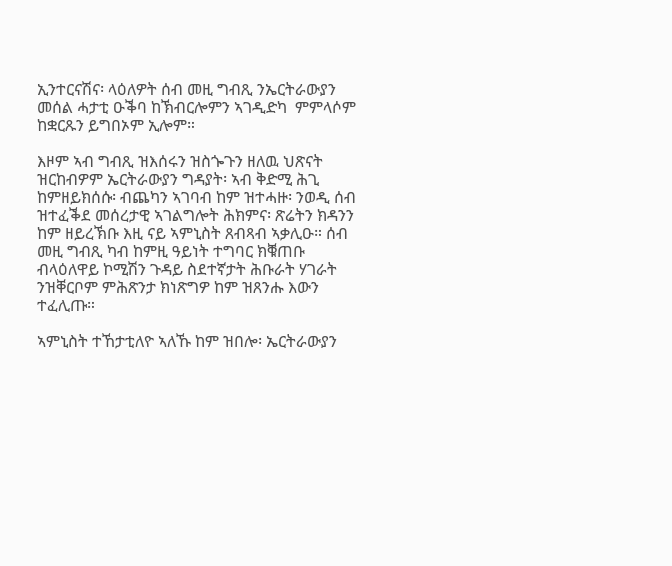ኢንተርናሽና፡ ላዕለዎት ሰብ መዚ ግብጺ ንኤርትራውያን መሰል ሓታቲ ዑቕባ ከኽብርሎምን ኣገዲድካ  ምምላሶም ከቋርጹን ይግበኦም ኢሎም።

እዞም ኣብ ግብጺ ዝእሰሩን ዝስጐጉን ዘለዉ ህጽናት ዝርከብዎም ኤርትራውያን ግዳያት፡ ኣብ ቅድሚ ሕጊ ከምዘይክሰሱ፡ ብጨካን ኣገባብ ከም ዝተሓዙ፡ ንወዲ ሰብ ዝተፈቕደ መሰረታዊ ኣገልግሎት ሕክምና፡ ጽሬትን ክዳንን ከም ዘይረኽቡ እዚ ናይ ኣምኒስት ጸብጻብ ኣቃሊዑ። ሰብ መዚ ግብጺ ካብ ከምዚ ዓይነት ተግባር ክቑጠቡ ብላዕለዋይ ኮሚሽን ጉዳይ ስደተኛታት ሕቡራት ሃገራት ንዝቐርቦም ምሕጽንታ ክነጽግዎ ከም ዝጸንሑ እውን ተፈሊጡ።

ኣምኒስት ተኸታቲለዮ ኣለኹ ከም ዝበሎ፡ ኤርትራውያን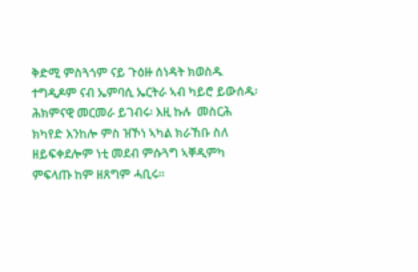ቅድሚ ምስጓጎም ናይ ጉዕዙ ሰነዳት ክወስዱ ተግዲዶም ናብ ኤምባሲ ኤርትራ ኣብ ካይሮ ይውሰዱ፡ ሕክምናዊ መርመራ ይገብሩ፡ እዚ ኩሉ  መስርሕ ክካየድ እንከሎ ምስ ዝኾነ ኣካል ክራኸቡ ስለ ዘይፍቀደሎም ነቲ መደብ ምሱጓግ ኣቐዲምካ ምፍላጡ ከም ዘጸግም ሓቢሩ።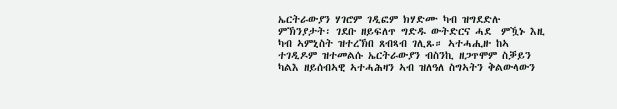ኤርትራውያን ሃገሮም ገዲፎም ክሃድሙ ካብ ዝግደድሉ ምኽንያታት፡ ገደቡ ዘይፍለጥ ግድዱ ውትድርና ሓደ  ምዃኑ እዚ ካብ ኣምኒስት ዝተረኽበ ጸብጻብ ገሊጹ። ኣተሓሒዙ ከኣ ተገዲዶም ዝተመልሱ ኤርትራውያን ብስንኪ ዘጋጥሞም ስቓይን ካልእ ዘይሰብኣዊ ኣተሓሕዛን ኣብ ዝለዓለ ስግኣትን ቅልውላውን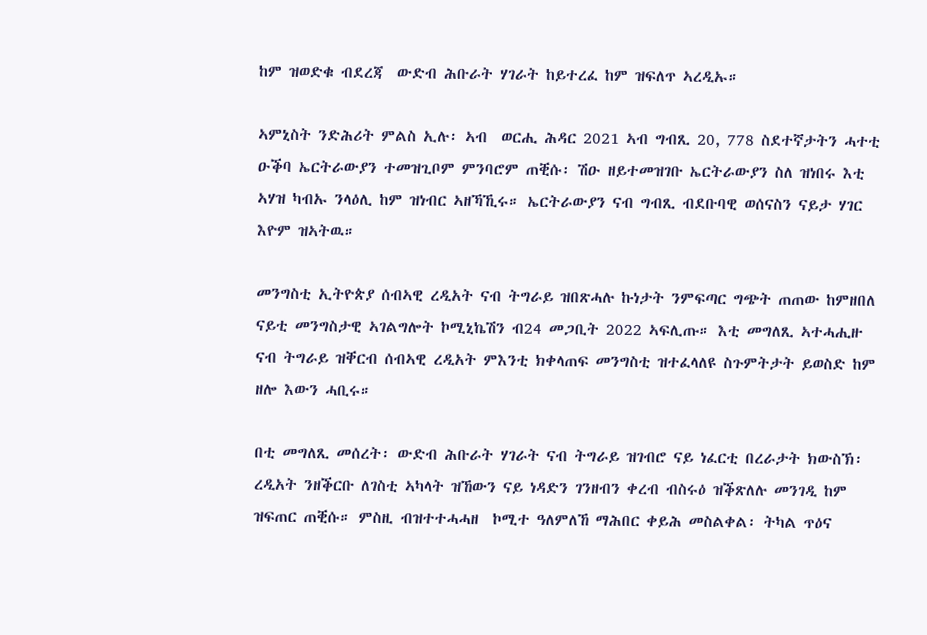ከም ዝወድቁ ብደረጃ  ውድብ ሕቡራት ሃገራት ከይተረፈ ከም ዝፍለጥ ኣረዲኡ።

ኣምኒስት ንድሕሪት ምልስ ኢሉ፡ ኣብ  ወርሒ ሕዳር 2021 ኣብ ግብጺ 20, 778 ስደተኛታትን ሓተቲ ዑቕባ ኤርትራውያን ተመዝጊቦም ምንባሮም ጠቒሱ፡ ሽዑ ዘይተመዝገቡ ኤርትራውያን ስለ ዝነበሩ እቲ ኣሃዝ ካብኡ ንላዕሊ ከም ዝነብር ኣዘኻኺሩ። ኤርትራውያን ናብ ግብጺ ብደቡባዊ ወሰናስን ናይታ ሃገር እዮም ዝኣትዉ።

መንግስቲ ኢትዮጵያ ሰብኣዊ ረዲአት ናብ ትግራይ ዝበጽሓሉ ኩነታት ንምፍጣር ግጭት ጠጠው ከምዘበለ ናይቲ መንግስታዊ ኣገልግሎት ኮሚኒኬሽን ብ24 መጋቢት 2022 ኣፍሊጡ። እቲ መግለጺ ኣተሓሒዙ ናብ ትግራይ ዝቐርብ ሰብኣዊ ረዲአት ምእንቲ ክቀላጠፍ መንግስቲ ዝተፈላለዩ ስጉምትታት ይወስድ ከም ዘሎ እውን ሓቢሩ።

በቲ መግለጺ መሰረት፡ ውድብ ሕቡራት ሃገራት ናብ ትግራይ ዝገብሮ ናይ ነፈርቲ በረራታት ክውስኽ፡ ረዲአት ንዘቕርቡ ለገስቲ ኣካላት ዝኸውን ናይ ነዳድን ገንዘብን ቀረብ ብስሩዕ ዝቕጽለሉ መንገዲ ከም ዝፍጠር ጠቒሱ። ምስዚ ብዝተተሓሓዘ  ኮሚተ ዓለምለኸ ማሕበር ቀይሕ መስልቀል፡ ትካል ጥዕና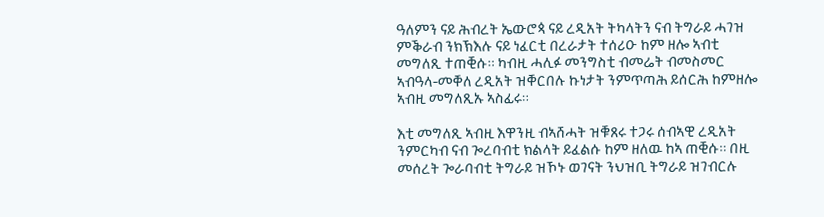ዓለምን ናይ ሕብረት ኤውሮጳ ናይ ረዲአት ትካላትን ናብ ትግራይ ሓገዝ ምቕራብ ንክኽእሉ ናይ ነፈርቲ በረራታት ተሰሪዑ ከም ዘሎ ኣብቲ መግለጺ ተጠቒሱ። ካብዚ ሓሊፉ መንግስቲ ብመሬት ብመስመር ኣብዓላ-መቐለ ረዲአት ዝቐርበሉ ኩነታት ንምጥጣሕ ይሰርሕ ከምዘሎ ኣብዚ መግለጺኡ ኣስፊሩ።

እቲ መግለጺ ኣብዚ እዋንዚ ብኣሸሓት ዝቑጸሩ ተጋሩ ሰብኣዊ ረዲአት ንምርካብ ናብ ጐረባብቲ ክልላት ይፈልሱ ከም ዘለዉ ከኣ ጠቒሱ። በዚ መሰረት ጐራባብቲ ትግራይ ዝኾኑ ወገናት ንህዝቢ ትግራይ ዝገብርሉ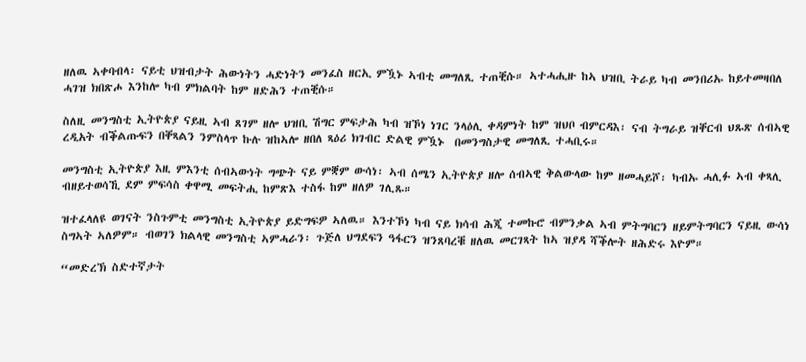ዘለዉ ኣቀባብላ፡ ናይቲ ህዝብታት ሕውነትን ሓድነትን መንፈስ ዘርኢ ምዃኑ ኣብቲ መግለጺ ተጠቒሱ። ኣተሓሒዙ ከኣ ህዝቢ ትራይ ካብ መንበሪኡ ከይተመዛበለ ሓገዝ ክበጽሖ እንከሎ ካብ ምክልባት ከም ዘድሕን ተጠቒሱ።

ስለዚ መንግስቲ ኢትዮጵያ ናይዚ ኣብ ጸገም ዘሎ ህዝቢ ሽግር ምፍታሕ ካብ ዝኾነ ነገር ንላዕሊ ቀዳምነት ከም ዝህቦ ብምርዳእ፡ ናብ ትግራይ ዝቐርብ ህጹጽ ሰብኣዊ ረዲአት ብቕልጡፍን በቐጻልን ንምስላጥ ኩሉ ዝከኣሎ ዘበለ ጻዕሪ ክገብር ድልዊ ምዃኑ  በመንግስታዊ መግለጺ ተሓቢሩ።

መንግስቲ ኢትዮጵያ እዚ ምእንቲ ሰብኣውነት ግጭት ናይ ምቛም ውሳነ፡ ኣብ ሰሜን ኢትዮጵያ ዘሎ ሰብኣዊ ቅልውላው ከም ዘመሓይሾ፡ ካብኡ ሓሊፉ ኣብ ቀጻሊ ብዘይተወሳኺ ደም ምፍሳስ ቀዋሚ መፍትሒ ከምጽእ ተስፋ ከም ዘለዎ ገሊጹ።

ዝተፈላለዩ ወገናት ንስጉምቲ መንግስቲ ኢትዮጵያ ይድግፍዎ ኣለዉ። እንተኾነ ካብ ናይ ክሳብ ሕጂ ተመኩሮ ብምንቃል ኣብ ምትግባርን ዘይምትግባርን ናይዚ ውሳነ ስግኣት ኣለዎም። ብወገን ክልላዊ መንግስቲ ኣምሓራን፡ ጉጅለ ህግደፍን ዓፋርን ዝንጸባረቑ ዘለዉ መርገጻት ከኣ ዝያዳ ሻቕሎት ዘሕድሩ እዮም።

“መድረኽ ስድተኛታት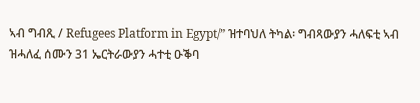ኣብ ግብጺ / Refugees Platform in Egypt/” ዝተባህለ ትካል፡ ግብጻውያን ሓለፍቲ ኣብ ዝሓለፈ ሰሙን 31 ኤርትራውያን ሓተቲ ዑቕባ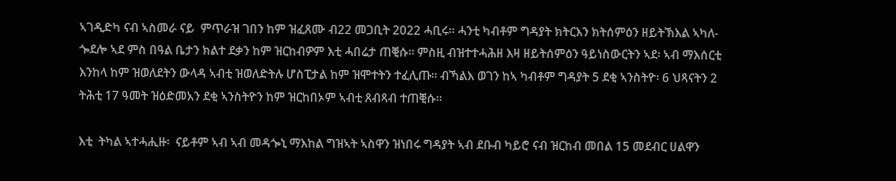ኣገዲድካ ናብ ኣስመራ ናይ  ምጥራዝ ገበን ከም ዝፈጸሙ ብ22 መጋቢት 2022 ሓቢሩ። ሓንቲ ካብቶም ግዳያት ክትርእን ክትሰምዕን ዘይትኽእል ኣካለ-ጐደሎ ኣደ ምስ በዓል ቤታን ክልተ ደቃን ከም ዝርከብዎም እቲ ሓበሬታ ጠቒሱ። ምስዚ ብዝተተሓሕዘ እዛ ዘይትሰምዕን ዓይነስውርትን ኣደ፡ ኣብ ማእሰርቲ እንከላ ከም ዝወለደትን ውላዳ ኣብቲ ዝወለድትሉ ሆስፒታል ከም ዝሞተትን ተፈሊጡ። ብኻልእ ወገን ከኣ ካብቶም ግዳያት 5 ደቂ ኣንስትዮ፡ 6 ህጻናትን 2 ትሕቲ 17 ዓመት ዝዕድመአን ደቂ ኣንስትዮን ከም ዝርከበኦም ኣብቲ ጸብጻብ ተጠቒሱ።

እቲ  ትካል ኣተሓሒዙ፡  ናይቶም ኣብ ኣብ መዳጐኒ ማእከል ግዝኣት ኣስዋን ዝነበሩ ግዳያት ኣብ ደቡብ ካይሮ ናብ ዝርከብ መበል 15 መደብር ሀልዋን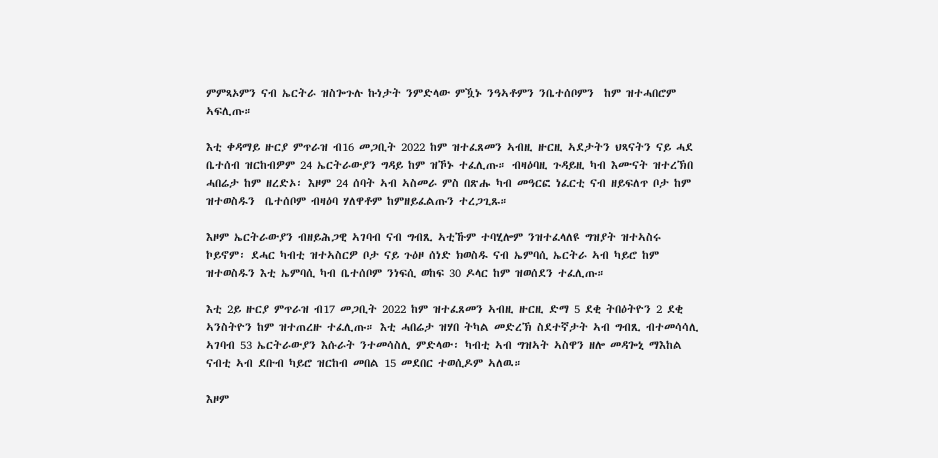ምምጻኦምን ናብ ኤርትራ ዝስጐጉሉ ኩነታት ንምድላው ምዃኑ ንዓኣቶምን ንቤተሰቦምን  ከም ዝተሓበሮም ኣፍሊጡ።

እቲ ቀዳማይ ዙርያ ምጥራዝ ብ16 መጋቢት 2022 ከም ዝተፈጸመን ኣብዚ ዙርዚ ኣደታትን ህጻናትን ናይ ሓደ ቤተሰብ ዝርከብዎም 24 ኤርትራውያን ግዳይ ከም ዝኾኑ ተፈሊጡ። ብዛዕባዚ ጉዳይዚ ካብ እሙናት ዝተረኽበ ሓበሬታ ከም ዘረድኦ፡ እዞም 24 ሰባት ኣብ ኣስመራ ምስ በጽሑ ካብ መዓርፎ ነፈርቲ ናብ ዘይፍለጥ ቦታ ከም ዝተወስዱን  ቤተሰቦም ብዛዕባ ሃለዋቶም ከምዘይፈልጡን ተረጋጊጹ።

እዞም ኤርትራውያን ብዘይሕጋዊ ኣገባብ ናብ ግብጺ ኣቲኹም ተባሂሎም ንዝተፈላለዩ ግዝያት ዝተኣስሩ ኮይኖም፡ ደሓር ካብቲ ዝተኣስርዎ ቦታ ናይ ጉዕዞ ሰነድ ክወስዱ ናብ ኤምባሲ ኤርትራ ኣብ ካይሮ ከም ዝተወስዱን እቲ ኤምባሲ ካብ ቤተሰቦም ንነፍሲ ወከፍ 30 ዶላር ከም ዝወሰደን ተፈሊጡ።

እቲ 2ይ ዙርያ ምጥራዝ ብ17 መጋቢት 2022 ከም ዝተፈጸመን ኣብዚ ዙርዚ ድማ 5 ደቂ ትበዕትዮን 2 ደቂ ኣንስትዮን ከም ዝተጠረዙ ተፈሊጡ። እቲ ሓበሬታ ዝሃበ ትካል መድረኽ ስደተኛታት ኣብ ግብጺ ብተመሳሳሊ ኣገባብ 53 ኤርትራውያን እሱራት ንተመሳስሊ ምድላው፡ ካብቲ ኣብ ግዝኣት ኣስዋን ዘሎ መዳጐኒ ማእከል ናብቲ ኣብ ደቡብ ካይሮ ዝርከብ መበል 15 መደበር ተወሲዶም ኣለዉ።

እዞም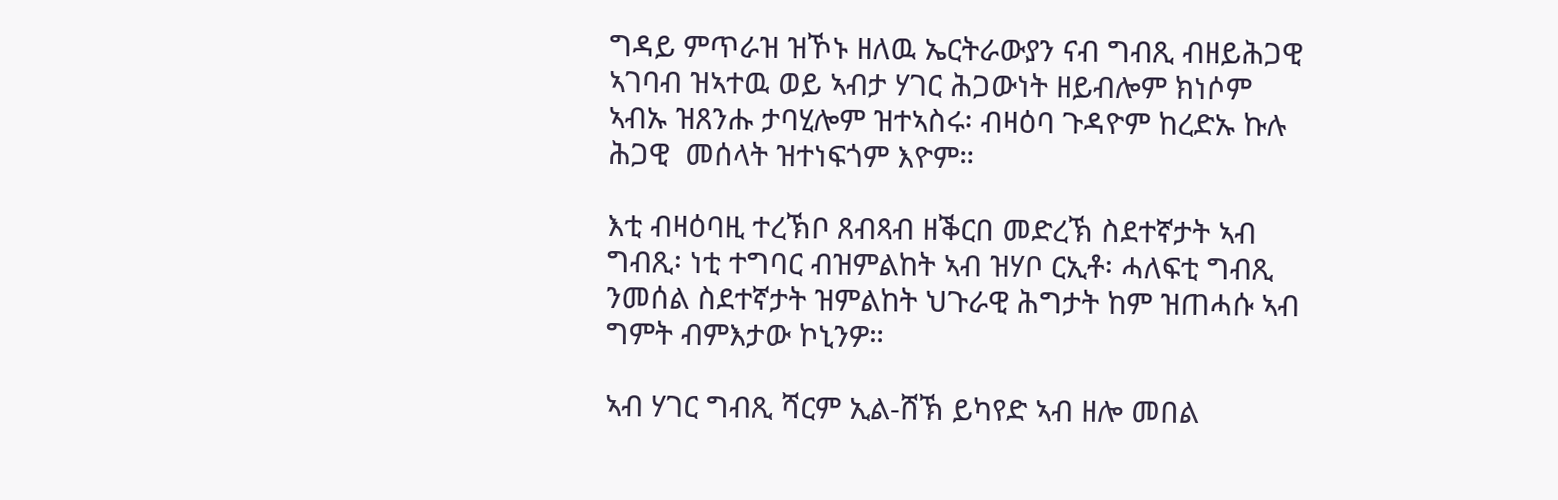ግዳይ ምጥራዝ ዝኾኑ ዘለዉ ኤርትራውያን ናብ ግብጺ ብዘይሕጋዊ ኣገባብ ዝኣተዉ ወይ ኣብታ ሃገር ሕጋውነት ዘይብሎም ክነሶም ኣብኡ ዝጸንሑ ታባሂሎም ዝተኣስሩ፡ ብዛዕባ ጉዳዮም ከረድኡ ኩሉ ሕጋዊ  መሰላት ዝተነፍጎም እዮም።

እቲ ብዛዕባዚ ተረኽቦ ጸብጻብ ዘቕርበ መድረኽ ስደተኛታት ኣብ ግብጺ፡ ነቲ ተግባር ብዝምልከት ኣብ ዝሃቦ ርኢቶ፡ ሓለፍቲ ግብጺ ንመሰል ስደተኛታት ዝምልከት ህጉራዊ ሕግታት ከም ዝጠሓሱ ኣብ ግምት ብምእታው ኮኒንዎ።

ኣብ ሃገር ግብጺ ሻርም ኢል-ሸኽ ይካየድ ኣብ ዘሎ መበል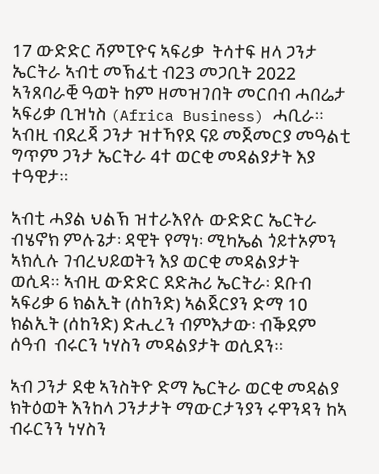17 ውድድር ሻምፒዮና ኣፍሪቃ  ትሳተፍ ዘላ ጋንታ ኤርትራ ኣብቲ መኽፈቲ ብ23 መጋቢት 2022 ኣንጸባራቒ ዓወት ከም ዘመዝገበት መርበብ ሓበሬታ ኣፍሪቃ ቢዝነስ (Africa Business) ሓቢራ። ኣብዚ ብደረጃ ጋንታ ዝተኻየደ ናይ መጀመርያ መዓልቲ ግጥም ጋንታ ኤርትራ 4ተ ወርቂ መዳልያታት እያ ተዓዊታ።

ኣብቲ ሓያል ህልኽ ዝተራእየሉ ውድድር ኤርትራ ብሄኖክ ምሉጌታ፡ ዳዊት የማነ፡ ሚካኤል ጎይተኦምን ኣክሊሉ ገብረህይወትን እያ ወርቂ መዳልያታት ወሲዳ። ኣብዚ ውድድር ደድሕሪ ኤርትራ፡ ደቡብ ኣፍሪቃ 6 ክልኢት (ሰከንድ) ኣልጀርያን ድማ 10 ክልኢት (ሰከንድ) ድሒረን ብምእታው፡ ብቕደም ሰዓብ  ብሩርን ነሃስን መዳልያታት ወሲደን።

ኣብ ጋንታ ደቂ ኣንስትዮ ድማ ኤርትራ ወርቂ መዳልያ ክትዕወት እንከላ ጋንታታት ማውርታንያን ሩዋንዳን ከኣ ብሩርንን ነሃስን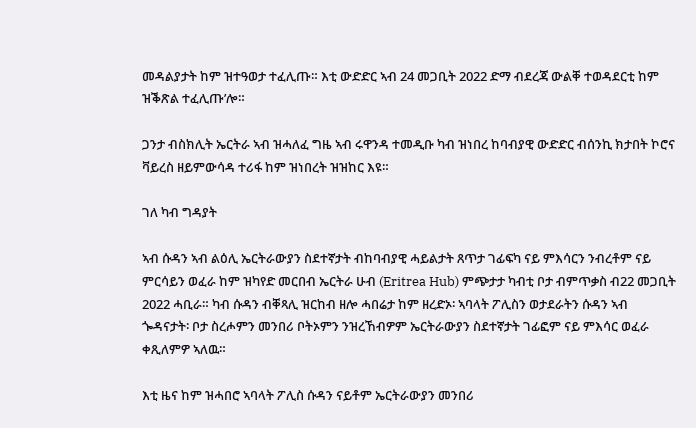መዳልያታት ከም ዝተዓወታ ተፈሊጡ። እቲ ውድድር ኣብ 24 መጋቢት 2022 ድማ ብደረጃ ውልቐ ተወዳደርቲ ከም ዝቕጽል ተፈሊጡ’ሎ።

ጋንታ ብስክሊት ኤርትራ ኣብ ዝሓለፈ ግዜ ኣብ ሩዋንዳ ተመዲቡ ካብ ዝነበረ ከባብያዊ ውድድር ብሰንኪ ክታበት ኮሮና ቫይረስ ዘይምውሳዳ ተሪፋ ከም ዝነበረት ዝዝከር እዩ።

ገለ ካብ ግዳያት

ኣብ ሱዳን ኣብ ልዕሊ ኤርትራውያን ስደተኛታት ብከባብያዊ ሓይልታት ጸጥታ ገፊፍካ ናይ ምእሳርን ንብረቶም ናይ ምርሳይን ወፈራ ከም ዝካየድ መርበብ ኤርትራ ሁብ (Eritrea Hub) ምጭታታ ካብቲ ቦታ ብምጥቃስ ብ22 መጋቢት 2022 ሓቢራ። ካብ ሱዳን ብቐጻሊ ዝርከብ ዘሎ ሓበሬታ ከም ዘረድኦ፡ ኣባላት ፖሊስን ወታደራትን ሱዳን ኣብ ጐዳናታት፡ ቦታ ስረሖምን መንበሪ ቦትኦምን ንዝረኸብዎም ኤርትራውያን ስደተኛታት ገፊፎም ናይ ምእሳር ወፈራ ቀጺለምዎ ኣለዉ።

እቲ ዜና ከም ዝሓበሮ ኣባላት ፖሊስ ሱዳን ናይቶም ኤርትራውያን መንበሪ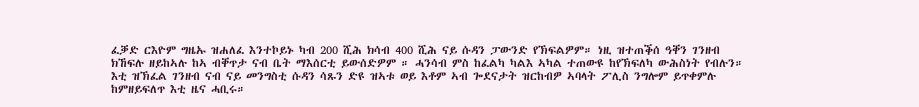ፈቓድ ርእዮም ግዜኡ ዝሐለፈ እንተኮይኑ ካብ 200 ሺሕ ክሳብ 400 ሺሕ ናይ ሱዳን ፓውንድ የኽፍልዎም። ነዚ ዝተጠቕሰ ዓቐን ገንዘብ ክኸፍሉ ዘይከኣሉ ከኣ ብቐጥታ ናብ ቤት ማእሰርቲ ይውሰድዎም ። ሓንሳብ ምስ ከፈልካ ካልእ ኣካል ተጠውዩ ከየኽፍለካ ውሕስነት የብሉን። እቲ ዝኽፈል ገንዘብ ናብ ናይ መንግስቲ ሱዳን ሳጹን ድዩ ዝኣቱ ወይ እቶም ኣብ ጐደናታት ዝርከብዎ ኣባላት ፖሊስ ንግሎም ይጥቀምሉ ከምዘይፍለጥ እቲ ዜና ሓቢሩ።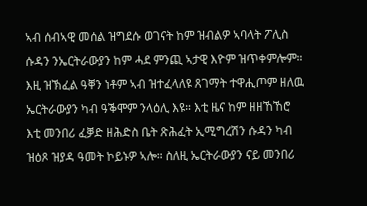ኣብ ሰብኣዊ መሰል ዝግደሱ ወገናት ከም ዝብልዎ ኣባላት ፖሊስ ሱዳን ንኤርትራውያን ከም ሓደ ምንጪ ኣታዊ እዮም ዝጥቀምሎም። እዚ ዝኽፈል ዓቐን ነቶም ኣብ ዝተፈላለዩ ጸገማት ተዋሒጦም ዘለዉ ኤርትራውያን ካብ ዓቕሞም ንላዕሊ እዩ። እቲ ዜና ከም ዘዘኸኸሮ እቲ መንበሪ ፈቓድ ዘሕድስ ቤት ጽሕፈት ኢሚግረሽን ሱዳን ካብ ዝዕጾ ዝያዳ ዓመት ኮይኑዎ ኣሎ። ስለዚ ኤርትራውያን ናይ መንበሪ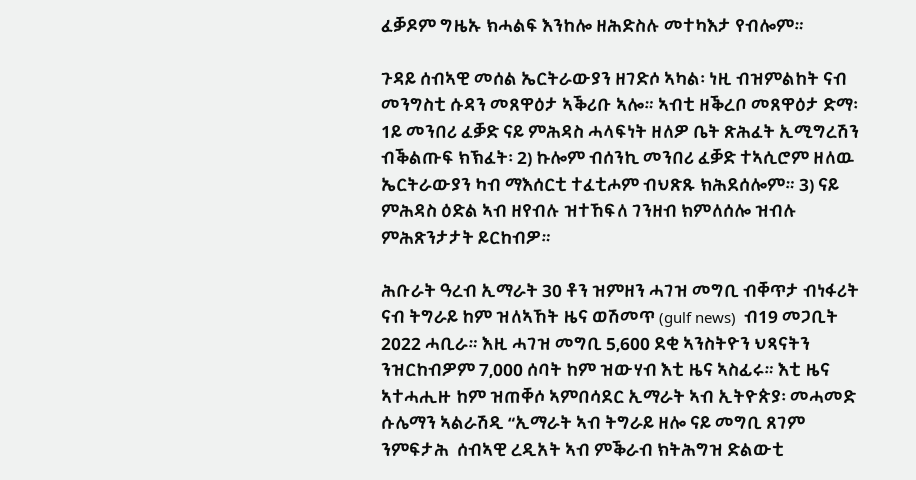ፈቓዶም ግዜኡ ክሓልፍ እንከሎ ዘሕድስሉ መተካእታ የብሎም።

ጉዳይ ሰብኣዊ መሰል ኤርትራውያን ዘገድሶ ኣካል፡ ነዚ ብዝምልከት ናብ መንግስቲ ሱዳን መጸዋዕታ ኣቕሪቡ ኣሎ። ኣብቲ ዘቕረቦ መጸዋዕታ ድማ፡ 1ይ መንበሪ ፈቓድ ናይ ምሕዳስ ሓላፍነት ዘለዎ ቤት ጽሕፈት ኢሚግረሽን ብቕልጡፍ ክኽፈት፡ 2) ኩሎም ብሰንኪ መንበሪ ፈቓድ ተኣሲሮም ዘለዉ ኤርትራውያን ካብ ማእሰርቲ ተፈቲሖም ብህጽጹ ክሕደሰሎም። 3) ናይ ምሕዳስ ዕድል ኣብ ዘየብሉ ዝተኸፍለ ገንዘብ ክምለሰሎ ዝብሉ ምሕጽንታታት ይርከብዎ።

ሕቡራት ዓረብ ኢማራት 30 ቶን ዝምዘን ሓገዝ መግቢ ብቐጥታ ብነፋሪት ናብ ትግራይ ከም ዝለኣኸት ዜና ወሽመጥ (gulf news)  ብ19 መጋቢት 2022 ሓቢራ። እዚ ሓገዝ መግቢ 5,600 ደቂ ኣንስትዮን ህጻናትን ንዝርከብዎም 7,000 ሰባት ከም ዝውሃብ እቲ ዜና ኣስፊሩ። እቲ ዜና ኣተሓሒዙ ከም ዝጠቐሶ ኣምበሳደር ኢማራት ኣብ ኢትዮጵያ፡ መሓመድ ሱሌማን ኣልራሽዲ “ኢማራት ኣብ ትግራይ ዘሎ ናይ መግቢ ጸገም ንምፍታሕ  ሰብኣዊ ረዲአት ኣብ ምቕራብ ክትሕግዝ ድልውቲ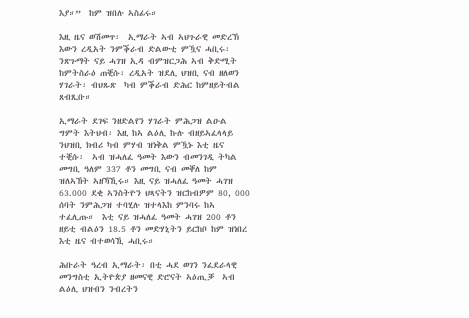እያ።”  ከም ዝበሉ ኣስፊሩ።

እዚ ዜና ወሽመጥ፡  ኢማራት ኣብ ኣህጉራዊ መድረኽ እውን ረዲአት ንምቕራብ ድልውቲ ምዃና ሓቢሩ፡ ንጽጉማት ናይ ሓገዝ ኢዳ ብምዝርጋሕ ኣብ ቅድሚት ከምትስራዕ ጠቒሱ፡ ረዲአት ዝደሊ ህዝቢ ናብ ዘለወን ሃገራት፡ ብህጹጽ  ካብ ምቕራብ ድሕር ከምዘይትብል ጸብጺቡ።

ኢማራት ደገፍ ንዘድልየን ሃገራት ምሕጋዝ ልዑል ግምት እትህብ፡ እዚ ከኣ ልዕሊ ኩሉ ብዘይኣፈላላይ ንህዝቢ ክብሪ ካብ ምሃብ ዝነቅል ምዃኑ እቲ ዜና ተቒሱ፡  ኣብ ዝሓለፈ ዓመት እውን ብመንገዲ ትካል መግቢ ዓለም 337 ቶን መግቢ ናብ መቐለ ከም ዝለኣኸት ኣዘኻኺሩ። እዚ ናይ ዝሓለፈ ዓመት ሓገዝ 63.000 ደቂ ኣንስትዮን ህጻናትን ዝርከብዎም 80, 000 ሰባት ንምሕጋዝ ተባሂሉ ዝተላእከ ምንባሩ ከኣ ተፈሊጡ።  እቲ ናይ ዝሓለፈ ዓመት ሓገዝ 200 ቶን ዘይቲ ብልዕን 18.5 ቶን መድሃኒትን ይርከቦ ከም ዝነበረ እቲ ዜና ብተወሳኺ ሓቢሩ።

ሕቡራት ዓረብ ኢማራት፡ በቲ ሓደ ወገን ንፈደራላዊ መንግስቲ ኢትዮጵያ ዘመናዊ ድሮናት ኣዕጢቓ  ኣብ ልዕሊ ህዝብን ንብረትን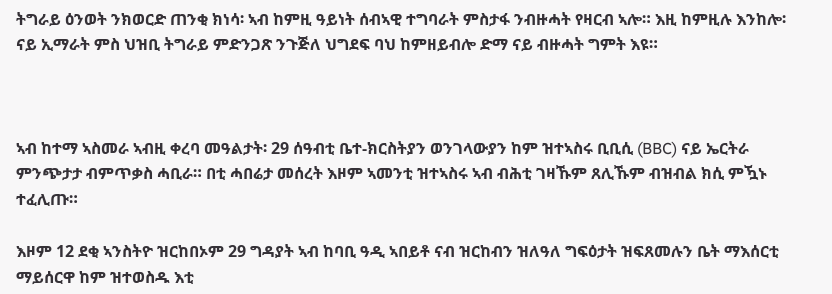ትግራይ ዕንወት ንክወርድ ጠንቂ ክነሳ፡ ኣብ ከምዚ ዓይነት ሰብኣዊ ተግባራት ምስታፋ ንብዙሓት የዛርብ ኣሎ። እዚ ከምዚሉ እንከሎ፡ ናይ ኢማራት ምስ ህዝቢ ትግራይ ምድንጋጽ ንጉጅለ ህግደፍ ባህ ከምዘይብሎ ድማ ናይ ብዙሓት ግምት እዩ።



ኣብ ከተማ ኣስመራ ኣብዚ ቀረባ መዓልታት፡ 29 ሰዓብቲ ቤተ-ክርስትያን ወንገላውያን ከም ዝተኣስሩ ቢቢሲ (BBC) ናይ ኤርትራ ምንጭታታ ብምጥቃስ ሓቢራ። በቲ ሓበሬታ መሰረት እዞም ኣመንቲ ዝተኣስሩ ኣብ ብሕቲ ገዛኹም ጸሊኹም ብዝብል ክሲ ምዃኑ ተፈሊጡ።

እዞም 12 ደቂ ኣንስትዮ ዝርከበኦም 29 ግዳያት ኣብ ከባቢ ዓዲ ኣበይቶ ናብ ዝርከብን ዝለዓለ ግፍዕታት ዝፍጸመሉን ቤት ማእሰርቲ ማይሰርዋ ከም ዝተወስዱ እቲ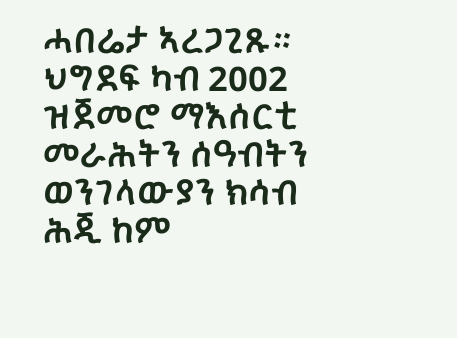ሓበሬታ ኣረጋጊጹ።  ህግደፍ ካብ 2002 ዝጀመሮ ማእሰርቲ መራሕትን ሰዓብትን  ወንገላውያን ክሳብ ሕጂ ከም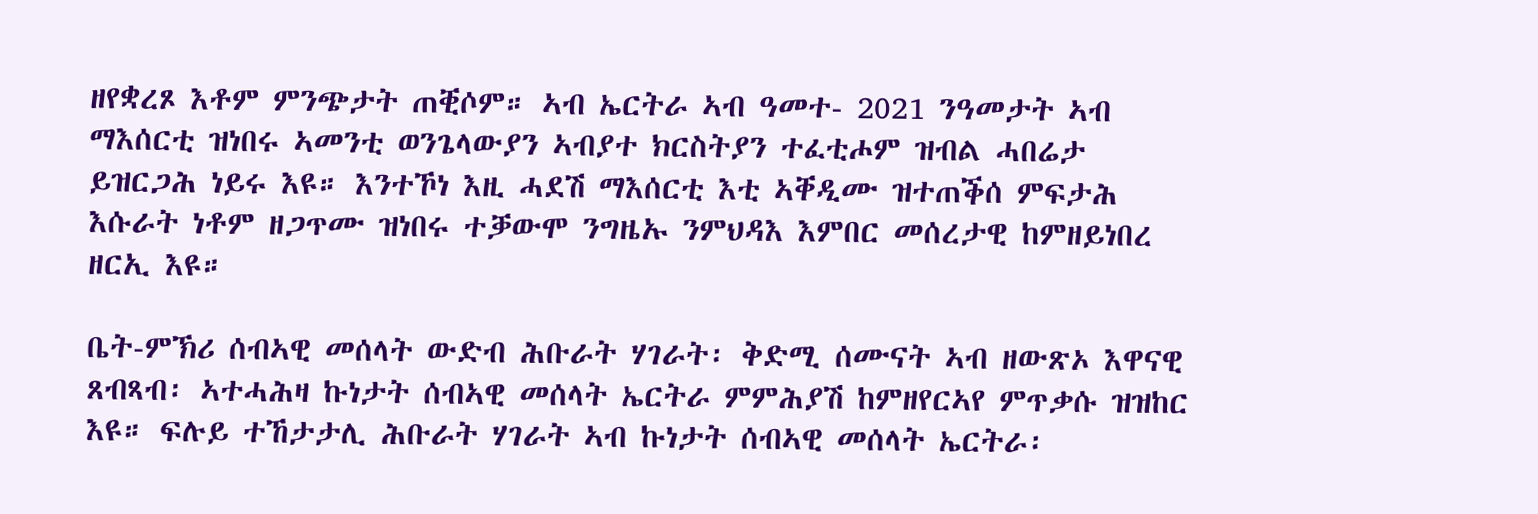ዘየቋረጾ እቶም ምንጭታት ጠቒሶም። ኣብ ኤርትራ ኣብ ዓመተ- 2021 ንዓመታት ኣብ ማእሰርቲ ዝነበሩ ኣመንቲ ወንጌላውያን ኣብያተ ክርስትያን ተፈቲሖም ዝብል ሓበሬታ ይዝርጋሕ ነይሩ እዩ። እንተኾነ እዚ ሓደሽ ማእሰርቲ እቲ ኣቐዲሙ ዝተጠቕሰ ምፍታሕ እሱራት ነቶም ዘጋጥሙ ዝነበሩ ተቓውሞ ንግዜኡ ንምህዳእ እምበር መሰረታዊ ከምዘይነበረ ዘርኢ እዩ።

ቤት-ምኽሪ ሰብኣዊ መሰላት ውድብ ሕቡራት ሃገራት፡ ቅድሚ ሰሙናት ኣብ ዘውጽኦ እዋናዊ ጸብጻብ፡ ኣተሓሕዛ ኩነታት ሰብኣዊ መሰላት ኤርትራ ምምሕያሽ ከምዘየርኣየ ምጥቃሱ ዝዝከር እዩ። ፍሉይ ተኸታታሊ ሕቡራት ሃገራት ኣብ ኩነታት ሰብኣዊ መሰላት ኤርትራ፡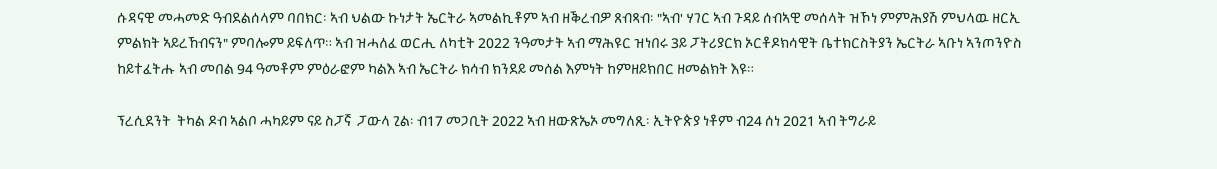ሱዳናዊ መሓመድ ዓብደልሰላም ባበክር፡ ኣብ ህልው ኩነታት ኤርትራ ኣመልኪቶም ኣብ ዘቕረብዎ ጸብጻብ፡ "ኣብ' ሃገር ኣብ ጉዳይ ሰብኣዊ መሰላት ዝኾነ ምምሕያሽ ምህላዉ ዘርኢ ምልክት ኣይረኸብናን" ምባሎም ይፍለጥ። ኣብ ዝሓለፈ ወርሒ ለካቲት 2022 ንዓመታት ኣብ ማሕዩር ዝነበሩ 3ይ ፓትሪያርክ ኦርቶዶክሳዊት ቤተክርስትያን ኤርትራ ኣቡነ ኣንጦንዮስ ከይተፈትሑ ኣብ መበል 94 ዓመቶም ምዕራፎም ካልእ ኣብ ኤርትራ ክሳብ ክንደይ መሰል እምነት ከምዘይክበር ዘመልክት እዩ።

ፕረሲደንት  ትካል ዶብ ኣልቦ ሓካይም ናይ ስፓኛ  ፓውላ ጊል፡ ብ17 መጋቢት 2022 ኣብ ዘውጽኤኦ መግለጺ፡ ኢትዮጵያ ነቶም ብ24 ሰነ 2021 ኣብ ትግራይ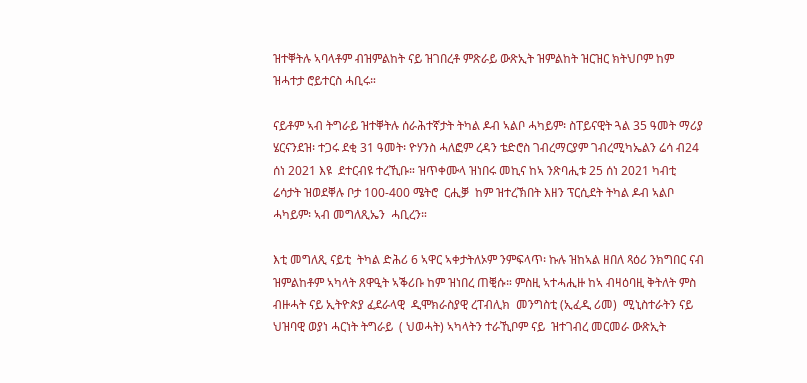ዝተቐትሉ ኣባላቶም ብዝምልከት ናይ ዝገበረቶ ምጽራይ ውጽኢት ዝምልከት ዝርዝር ክትህቦም ከም ዝሓተታ ሮይተርስ ሓቢሩ።

ናይቶም ኣብ ትግራይ ዝተቐትሉ ሰራሕተኛታት ትካል ዶብ ኣልቦ ሓካይም፡ ስፐይናዊት ጓል 35 ዓመት ማሪያ ሄርናንደዝ፡ ተጋሩ ደቂ 31 ዓመት፡ ዮሃንስ ሓለፎም ረዳን ቴድሮስ ገብረማርያም ገብረሚካኤልን ሬሳ ብ24 ሰነ 2021 እዩ  ደተርብዩ ተረኺቡ። ዝጥቀሙላ ዝነበሩ መኪና ከኣ ንጽባሒቱ 25 ሰነ 2021 ካብቲ ሬሳታት ዝወደቐሉ ቦታ 100-400 ሜትሮ  ርሒቓ  ከም ዝተረኽበት እዘን ፕርሲደት ትካል ዶብ ኣልቦ ሓካይም፡ ኣብ መግለጺኤን  ሓቢረን።

እቲ መግለጺ ናይቲ  ትካል ድሕሪ 6 ኣዋር ኣቀታትለኦም ንምፍላጥ፡ ኩሉ ዝከኣል ዘበለ ጻዕሪ ንክግበር ናብ ዝምልከቶም ኣካላት ጸዋዒት ኣቕሪቡ ከም ዝነበረ ጠቒሱ። ምስዚ ኣተሓሒዙ ከኣ ብዛዕባዚ ቅትለት ምስ ብዙሓት ናይ ኢትዮጵያ ፈደራላዊ  ዲሞክራስያዊ ረፐብሊክ  መንግስቲ (ኢፈዲ ሪመ)  ሚኒስተራትን ናይ ህዝባዊ ወያነ ሓርነት ትግራይ  ( ህወሓት) ኣካላትን ተራኺቦም ናይ  ዝተገብረ መርመራ ውጽኢት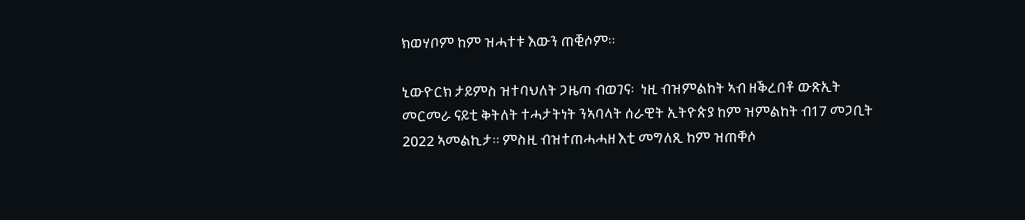ክወሃቦም ከም ዝሓተቱ እውን ጠቒሶም።

ኒውዮርክ ታይምስ ዝተባህለት ጋዜጣ ብወገና፡  ነዚ ብዝምልከት ኣብ ዘቕረበቶ ውጽኢት  መርመራ ናይቲ ቅትለት ተሓታትነት ንኣባላት ሰራዊት ኢትዮጵያ ከም ዝምልከት ብ17 መጋቢት 2022 ኣመልኪታ። ምስዚ ብዝተጠሓሓዘ እቲ መግለጺ ከም ዝጠቐሶ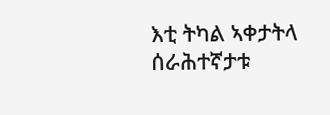እቲ ትካል ኣቀታትላ ሰራሕተኛታቱ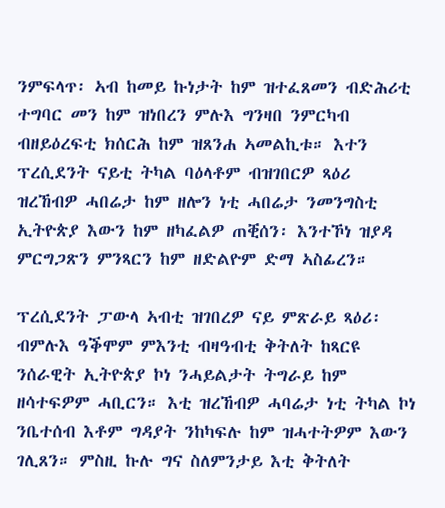ንምፍላጥ፡ ኣብ ከመይ ኩነታት ከም ዝተፈጸመን ብድሕሪቲ ተግባር መን ከም ዝነበረን ምሉእ ግንዛበ ንምርካብ ብዘይዕረፍቲ ክሰርሕ ከም ዝጸንሐ ኣመልኪቱ። እተን ፕረሲደንት ናይቲ ትካል ባዕላቶም ብዝገበርዎ ጻዕሪ  ዝረኸብዎ ሓበሬታ ከም ዘሎን ነቲ ሓበሬታ ንመንግስቲ ኢትዮጵያ እውን ከም ዘካፈልዎ ጠቒሰን፡ እንተኾነ ዝያዳ ምርግጋጽን ምንጻርን ከም ዘድልዮም ድማ ኣስፊረን።

ፕረሲደንት ፓውላ ኣብቲ ዝገበረዎ ናይ ምጽራይ ጻዕሪ፡ ብምሉእ ዓቕሞም ምእንቲ ብዛዓብቲ ቅትለት ከጻርዩ ንሰራዊት ኢትዮጵያ ኮነ ንሓይልታት ትግራይ ከም ዘሳተፍዎም ሓቢርን። እቲ ዝረኸብዎ ሓባሬታ ነቲ ትካል ኮነ ንቤተሰብ እቶም ግዳያት ንከካፍሉ ከም ዝሓተትዎም እውን ገሊጸን። ምስዚ ኩሉ ግና ስለምንታይ እቲ ቅትለት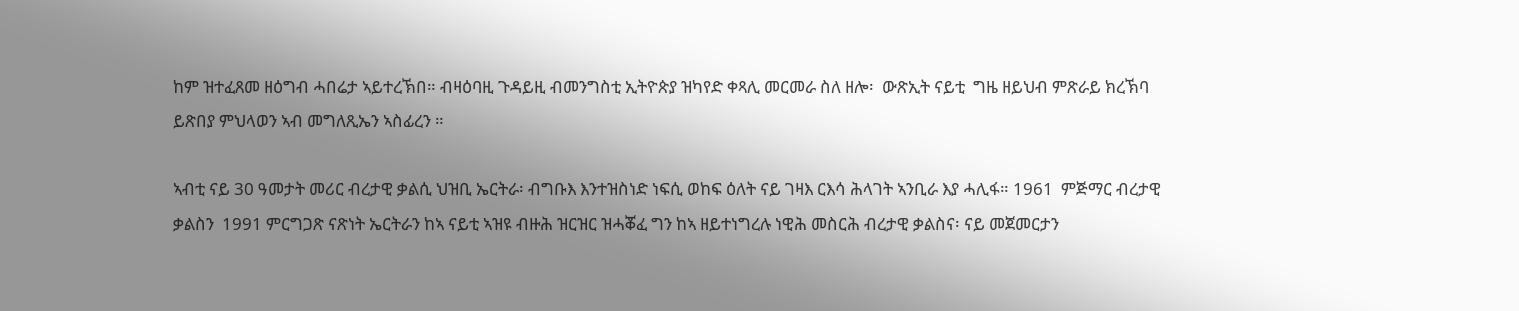ከም ዝተፈጸመ ዘዕግብ ሓበሬታ ኣይተረኽበ። ብዛዕባዚ ጉዳይዚ ብመንግስቲ ኢትዮጵያ ዝካየድ ቀጻሊ መርመራ ስለ ዘሎ፡  ውጽኢት ናይቲ  ግዜ ዘይህብ ምጽራይ ክረኽባ  ይጽበያ ምህላወን ኣብ መግለጺኤን ኣስፊረን ።

ኣብቲ ናይ 30 ዓመታት መሪር ብረታዊ ቃልሲ ህዝቢ ኤርትራ፡ ብግቡእ እንተዝስነድ ነፍሲ ወከፍ ዕለት ናይ ገዛእ ርእሳ ሕላገት ኣንቢራ እያ ሓሊፋ። 1961  ምጅማር ብረታዊ ቃልስን  1991 ምርግጋጽ ናጽነት ኤርትራን ከኣ ናይቲ ኣዝዩ ብዙሕ ዝርዝር ዝሓቖፈ ግን ከኣ ዘይተነግረሉ ነዊሕ መስርሕ ብረታዊ ቃልስና፡ ናይ መጀመርታን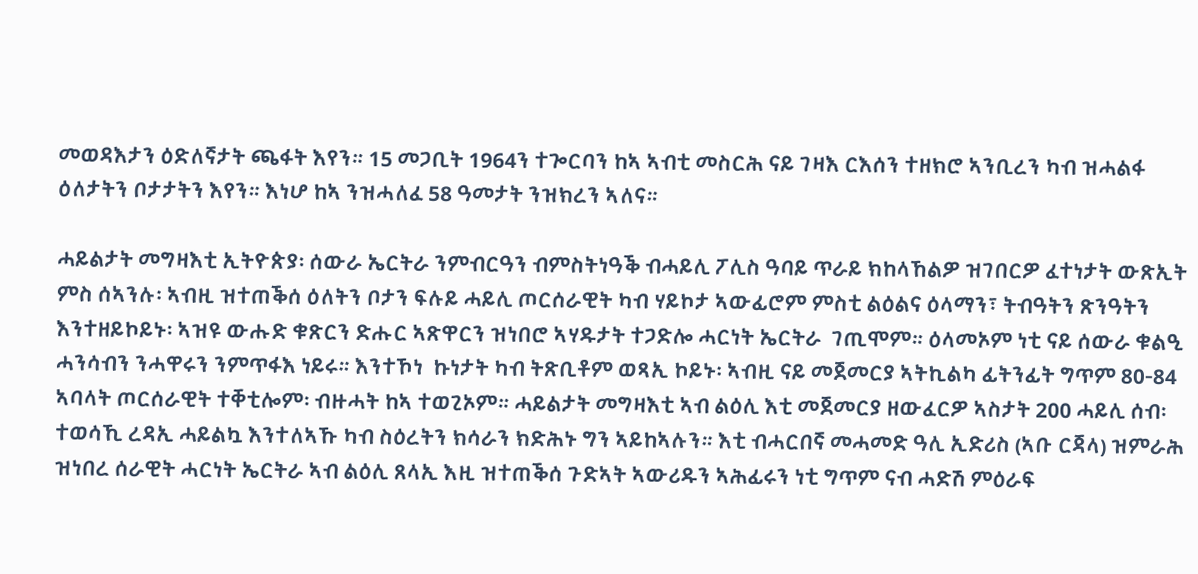መወዳእታን ዕድለኛታት ጫፋት እየን። 15 መጋቢት 1964ን ተጐርባን ከኣ ኣብቲ መስርሕ ናይ ገዛእ ርእሰን ተዘክሮ ኣንቢረን ካብ ዝሓልፋ ዕለታትን ቦታታትን እየን። እነሆ ከኣ ንዝሓለፈ 58 ዓመታት ንዝክረን ኣለና።

ሓይልታት መግዛእቲ ኢትዮጵያ፡ ሰውራ ኤርትራ ንምብርዓን ብምስትነዓቕ ብሓይሊ ፖሊስ ዓባይ ጥራይ ክከላኸልዎ ዝገበርዎ ፈተነታት ውጽኢት ምስ ሰኣንሉ፡ ኣብዚ ዝተጠቕሰ ዕለትን ቦታን ፍሉይ ሓይሊ ጦርሰራዊት ካብ ሃይኮታ ኣውፊሮም ምስቲ ልዕልና ዕላማን፣ ትብዓትን ጽንዓትን እንተዘይኮይኑ፡ ኣዝዩ ውሑድ ቁጽርን ድሑር ኣጽዋርን ዝነበሮ ኣሃዱታት ተጋድሎ ሓርነት ኤርትራ  ገጢሞም። ዕላመኦም ነቲ ናይ ሰውራ ቁልዒ ሓንሳብን ንሓዋሩን ንምጥፋእ ነይሩ። እንተኾነ  ኩነታት ካብ ትጽቢቶም ወጻኢ ኮይኑ፡ ኣብዚ ናይ መጀመርያ ኣትኪልካ ፊትንፊት ግጥም 80-84 ኣባላት ጦርሰራዊት ተቐቲሎም፡ ብዙሓት ከኣ ተወጊኦም። ሓይልታት መግዛእቲ ኣብ ልዕሊ እቲ መጀመርያ ዘውፈርዎ ኣስታት 200 ሓይሊ ሰብ፡ ተወሳኺ ረዳኢ ሓይልኳ እንተለኣኹ ካብ ስዕረትን ክሳራን ክድሕኑ ግን ኣይከኣሉን። እቲ ብሓርበኛ መሓመድ ዓሊ ኢድሪስ (ኣቡ ርጃላ) ዝምራሕ ዝነበረ ሰራዊት ሓርነት ኤርትራ ኣብ ልዕሊ ጸላኢ እዚ ዝተጠቕሰ ጉድኣት ኣውሪዱን ኣሕፊሩን ነቲ ግጥም ናብ ሓድሽ ምዕራፍ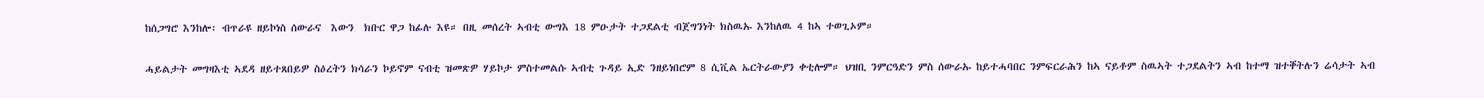ከሰጋግሮ እንከሎ፡ ብጥራዩ ዘይኮነስ ሰውራና  እውን  ክቡር ዋጋ ከፊሉ እዩ። በዚ መሰረት ኣብቲ ውግእ 18 ምዑታት ተጋደልቲ ብጀግንነት ክስዉኡ እንከለዉ 4 ከኣ ተወጊኦም።

ሓይልታት መግዛእቲ ኣደዳ ዘይተጸበይዎ ስዕረትን ክሳራን ኮይኖም ናብቲ ዝመጽዎ ሃይኮታ ምስተመልሱ ኣብቲ ጉዳይ ኢድ ንዘይነበሮም 8 ሲቪል ኤርትራውያን ቀቲሎም። ህዝቢ ንምርዓድን ምስ ሰውራኡ ከይተሓባበር ንምፍርራሕን ከኣ ናይቶም ስዉኣት ተጋደልትን ኣብ ከተማ ዝተቐትሉን ሬሳታት ኣብ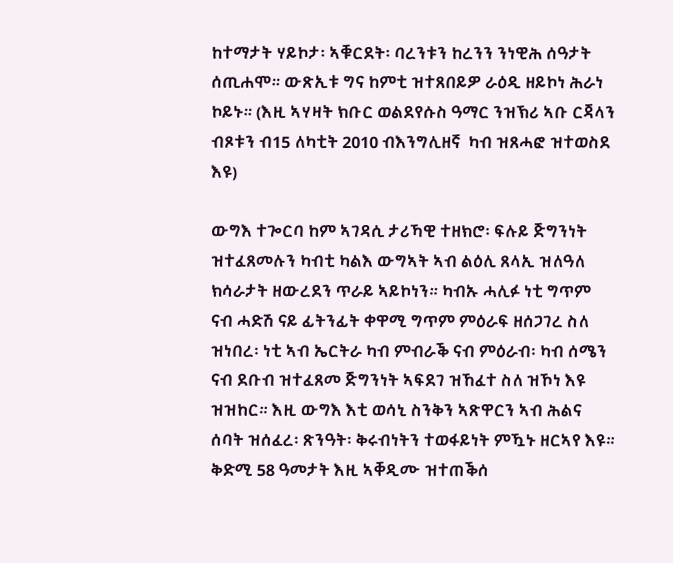ከተማታት ሃይኮታ፡ ኣቑርደት፡ ባረንቱን ከረንን ንነዊሕ ሰዓታት ሰጢሐሞ። ውጽኢቱ ግና ከምቲ ዝተጸበይዎ ራዕዲ ዘይኮነ ሕራነ ኮይኑ። (እዚ ኣሃዛት ክቡር ወልደየሱስ ዓማር ንዝኽሪ ኣቡ ርጃላን ብጾቱን ብ15 ለካቲት 2010 ብእንግሊዘኛ  ካብ ዝጸሓፎ ዝተወስደ እዩ)

ውግእ ተጐርባ ከም ኣገዳሲ ታሪኻዊ ተዘክሮ፡ ፍሉይ ጅግንነት ዝተፈጸመሉን ካብቲ ካልእ ውግኣት ኣብ ልዕሊ ጸላኢ ዝለዓለ ክሳራታት ዘውረደን ጥራይ ኣይኮነን። ካብኡ ሓሊፉ ነቲ ግጥም ናብ ሓድሽ ናይ ፊትንፊት ቀዋሚ ግጥም ምዕራፍ ዘሰጋገረ ስለ ዝነበረ፡ ነቲ ኣብ ኤርትራ ካብ ምብራቕ ናብ ምዕራብ፡ ካብ ሰሜን ናብ ደቡብ ዝተፈጸመ ጅግንነት ኣፍደገ ዝኸፈተ ስለ ዝኾነ እዩ ዝዝከር። እዚ ውግእ እቲ ወሳኒ ስንቅን ኣጽዋርን ኣብ ሕልና ሰባት ዝሰፈረ፡ ጽንዓት፡ ቅሩብነትን ተወፋይነት ምዃኑ ዘርኣየ እዩ። ቅድሚ 58 ዓመታት እዚ ኣቐዲሙ ዝተጠቕሰ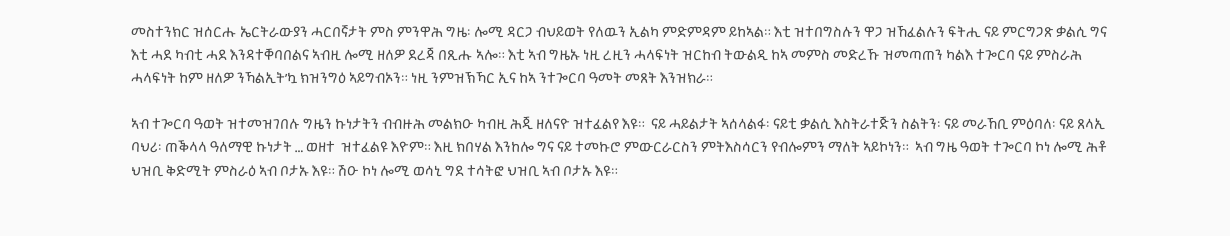መስተንክር ዝሰርሑ ኤርትራውያን ሓርበኛታት ምስ ምንዋሕ ግዜ፡ ሎሚ ዳርጋ ብህይወት የለዉን ኢልካ ምድምዳም ይከኣል። እቲ ዝተበግስሉን ዋጋ ዝኸፈልሉን ፍትሒ ናይ ምርግጋጽ ቃልሲ ግና እቲ ሓደ ካብቲ ሓደ እንዳተቐባበልና ኣብዚ ሎሚ ዘለዎ ደረጃ በጺሑ ኣሎ። እቲ ኣብ ግዜኡ ነዚ ረዚን ሓላፍነት ዝርከብ ትውልዲ ከኣ መምስ መድረኹ ዝመጣጠን ካልእ ተጐርባ ናይ ምስራሕ ሓላፍነት ከም ዘለዎ ንኻልኢት’ኳ ክዝንግዕ ኣይግብኦን። ነዚ ንምዝኽኻር ኢና ከኣ ንተጐርባ ዓመት መጸት እንዝክራ።

ኣብ ተጐርባ ዓወት ዝተመዝገበሉ ግዜን ኩነታትን ብብዙሕ መልክዑ ካብዚ ሕጂ ዘለናዮ ዝተፈልየ እዩ።  ናይ ሓይልታት ኣሰላልፋ፡ ናይቲ ቃልሲ እስትራተጅን ስልትን፡ ናይ መራኸቢ ምዕባለ፡ ናይ ጸላኢ ባህሪ፡ ጠቕላላ ዓለማዊ ኩነታት … ወዘተ  ዝተፈልዩ እዮም። እዚ ክበሃል እንከሎ ግና ናይ ተመኩሮ ምውርራርስን ምትእስሳርን የብሎምን ማለት ኣይኮነን።  ኣብ ግዜ ዓወት ተጐርባ ኮነ ሎሚ ሕቶ ህዝቢ ቅድሚት ምስራዕ ኣብ ቦታኡ እዩ። ሽዑ ኮነ ሎሚ ወሳኒ ግደ ተሳትፎ ህዝቢ ኣብ ቦታኡ እዩ።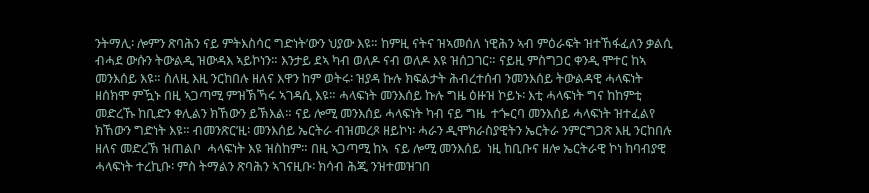ንትማሊ፡ ሎምን ጽባሕን ናይ ምትእስሳር ግድነት’ውን ህያው እዩ። ከምዚ ናትና ዝኣመሰለ ነዊሕን ኣብ ምዕራፍት ዝተኸፋፈለን ቃልሲ ብሓደ ውሱን ትውልዲ ዝውዳእ ኣይኮነን። እንታይ ደኣ ካብ ወለዶ ናብ ወለዶ እዩ ዝሰጋገር። ናይዚ ምስግጋር ቀንዲ ሞተር ከኣ መንእሰይ እዩ። ስለዚ እዚ ንርከበሉ ዘለና እዋን ከም ወትሩ፡ ዝያዳ ኩሉ ክፍልታት ሕብረተሰብ ንመንእሰይ ትውልዳዊ ሓላፍነት ዘሰክሞ ምዃኑ በዚ ኣጋጣሚ ምዝኽኻሩ ኣገዳሲ እዩ። ሓላፍነት መንእሰይ ኩሉ ግዜ ዕዙዝ ኮይኑ፡ እቲ ሓላፍነት ግና ከከምቲ መድረኹ ከቢድን ቀሊልን ክኸውን ይኽእል። ናይ ሎሚ መንእሰይ ሓላፍነት ካብ ናይ ግዜ  ተጐርባ መንእሰይ ሓላፍነት ዝተፈልየ ክኸውን ግድነት እዩ። ብመንጽር’ዚ፡ መንእሰይ ኤርትራ ብዝመረጾ ዘይኮነ፡ ሓራን ዲሞክራስያዊትን ኤርትራ ንምርግጋጽ እዚ ንርከበሉ ዘለና መድረኽ ዝጠልቦ  ሓላፍነት እዩ ዝስከም። በዚ ኣጋጣሚ ከኣ  ናይ ሎሚ መንእሰይ  ነዚ ከቢቡና ዘሎ ኤርትራዊ ኮነ ከባብያዊ ሓላፍነት ተረኪቡ፡ ምስ ትማልን ጽባሕን ኣገናዚቡ፡ ክሳብ ሕጂ ንዝተመዝገበ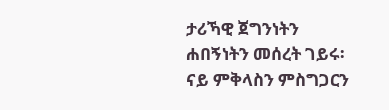ታሪኻዊ ጀግንነትን ሐበኝነትን መሰረት ገይሩ፡ ናይ ምቅላስን ምስግጋርን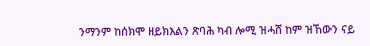ንማንም ከሰክሞ ዘይክእልን ጽባሕ ካብ ሎሚ ዝሓሸ ከም ዝኸውን ናይ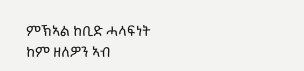ምኽኣል ከቢድ ሓላፍነት ከም ዘለዎን ኣብ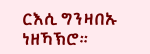ርእሲ ግንዛበኡ ነዘኻኽሮ።